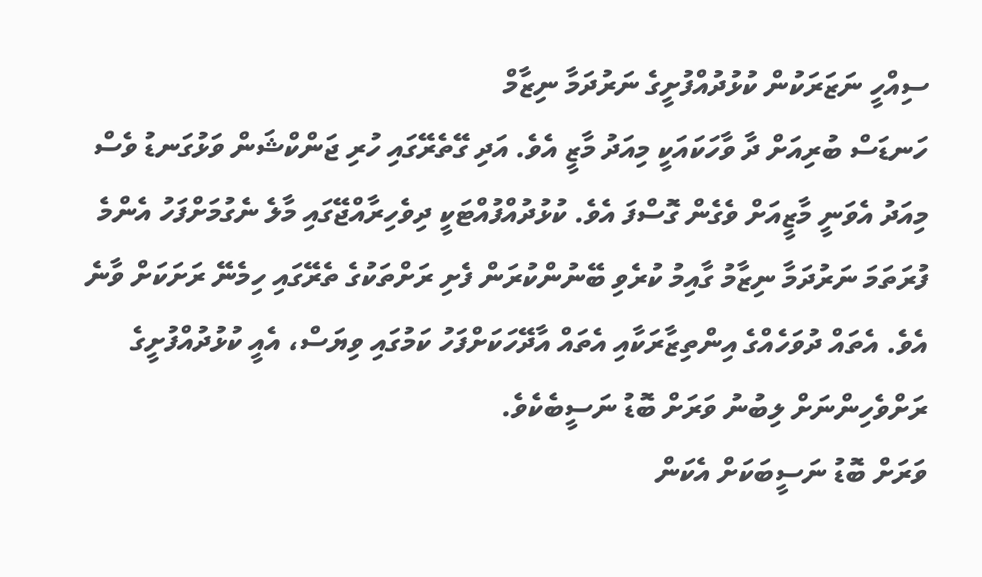ސިއްހީ ނަޒަރަކުން ކުޅުދުއްފުށީގެ ނަރުދަމާ ނިޒާމް
ހަނޑަސް ބުރިއަށް ދާ ވާހަކައަކީ މިއަދު މާޒީ އެވެ. އަދި ގޭތެރޭގައި ހުރި ޖަންކްޝަން ވަޅުގަނޑު ވެސް މިއަދު އެވަނީ މާޒީއަށް ވެގެން ގޮސްފަ އެވެ. ކުޅުދުއްފުއްޓަކީ ދިވެހިރާއްޖޭގައި މާލެ ނެގުމަށްފަހު އެންމެ ފުރަތަމަ ނަރުދަމާ ނިޒާމު ގާއިމު ކުރެވި ބޭނުންކުރަން ފެށި ރަށްތަކުގެ ތެރޭގައި ހިމެނޭ ރަށަކަށް ވާނެ އެވެ. އެތައް ދުވަހެއްގެ އިންތިޒާރަކާއި އެތައް އާދޭހަކަށްފަހު ކަމުގައި ވިޔަސް، އެއީ ކުޅުދުއްފުށީގެ ރަށްވެހިންނަށް ލިބުނު ވަރަށް ބޮޑު ނަސީބެކެވެ.
ވަރަށް ބޮޑު ނަސީބަކަށް އެކަން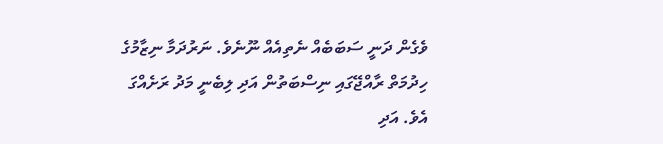ވެގެން ދަނީ ސަބަބެއް ނެތިއެއް ނޫނެވެ. ނަރުދަމާ ނިޒާމުގެ ހިދުމަތް ރާއްޖޭގައި ނިސްބަތުން އަދި ލިބެނީ މަދު ރަށެއްގަ އެވެ. އަދި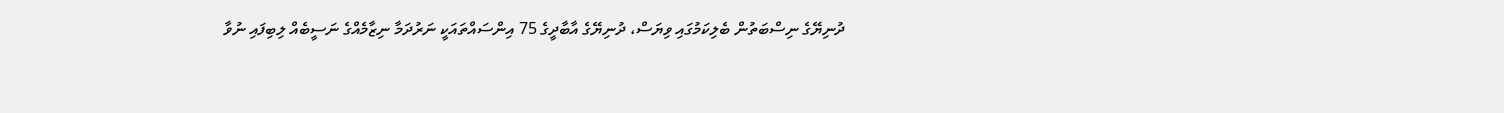ދުނިޔޭގެ ނިސްބަތުން ބެލިކަމުގައި ވިޔަސް، ދުނިޔޭގެ އާބާދީގެ 75 އިންސައްތައަކީ ނަރުދަމާ ނިޒާމެއްގެ ނަސީބެއް ލިބިފައި ނުވާ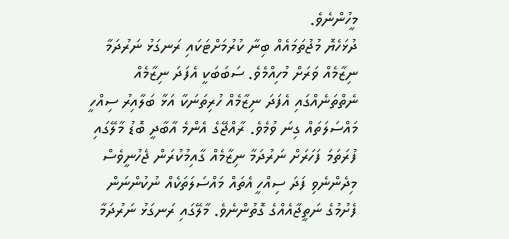މީހުންނެވެ.
ދުޅަހެޔޮ މުޖުތަމައެއް ބިނާ ކުރުމަށްޓަކައި ރަނގަޅު ނަރުދަމާ ނިޒާމެއް ވަރަށް މުހިއްމެވެ. ސަބަބަކީ އެފަދަ ނިޒާމެއް ނެތްތަނެއްގައި އެފަދަ ނިޒާމެއް ހުރިތަނަކާ އަޅާ ބަލާއިރު ސިއްހީ މައްސަލަތައް ގިނަ ވުމެވެ. ރާއްޖޭގެ އެންމެ އާބާދީ ބޮޑު މާލޭގައި ފުރަތަމަ ފަހަރަށް ނަރުދަމާ ނިޒާމެއް ގާއިމުކުރަން ޖެހުނީވެސް މިދެންނެވި ފަދަ ސިއްހީ އެތައް މައްސަލަތަކެއް ނުކުންނަން ފެށުމުގެ ނަތީޖާއެއްގެ ގޮތުންނެވެ. މާލޭގައި ރަނގަޅު ނަރުދަމާ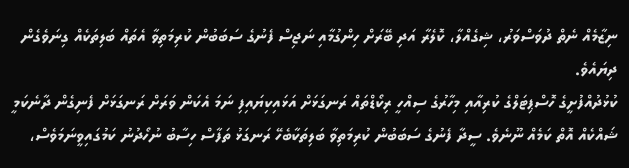ނިޒާމެއް ނެތް ދުވަސްވަރު، ޝިގެއްލާ، ކޮލެރާ އަދި ބޭރަށް ހިންގުމާއި ނަޖިސް ފެނުގެ ސަބަބުން ކުރިމަތިވާ އެތައް ބަލިތަކެއް ގިނަވެގެން ދިޔައެވެ.
ކުޅުދުއްފުށީގެ ހޮސްޕިޓަލްގެ ކުރިއާއި މިހާރުގެ ސިއްހީ ރިކޯޑްތައް ރަނގަޅަށް އަޅައިކިޔައިފި ނަމަ އެކަން ވަރަށް ރަނގަޅަށް ފެނިގެން ދާނެކަމީ ޝައްކެއް އޮތް ކަމެއް ނޫނެވެ. ސީދާ ފެނުގެ ސަބަބުން ކުރިމަތިވާ ބަލިތަކާބެހޭ ރަނގަޅު ތަފާސް ހިސާބު ނުހޯދުނު ކަމުގައިވީނަމަވެސް،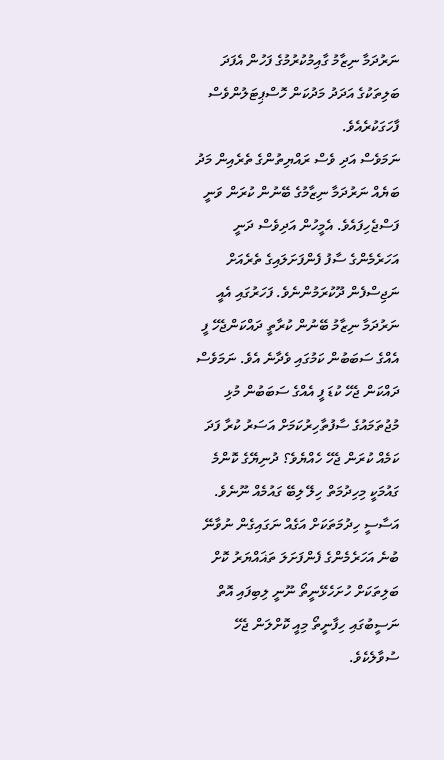ނަރުދަމާ ނިޒާމު ގާއިމުކުރުމުގެ ފަހުން އެފަދަ ބަލިތަކުގެ އަދަދު މަދުކަން ހޮސްޕިޓަލުންވެސް ފާހަގަކުރެއެވެ.
ނަމަވެސް އަދި ވެސް ރައްޔިތުންގެ ތެރެއިން މަދު ބަޔެއް ނަރުދަމާ ނިޒާމުގެ ބޭނުން ކުރަން ވަނީ ފަސްޖެހިފައެވެ. އެމީހުން އަދިވެސް ދަނީ އަހަރެމެންގެ ސާފު ފެންފަށަލައިގެ ތެރެއަށް ނަޖިސްފެން ދޫކުރަމުންނެވެ. ފަހަރުގައި އެއީ ނަރުދަމާ ނިޒާމު ބޭނުން ކުރާތީ ދައްކަންޖެހޭ ފީ އެއްގެ ސަބަބުން ކަމުގައި ވެދާނެ އެވެ. ނަމަވެސް ދައްކަން ޖެހޭ ކުޑަ ފީ އެއްގެ ސަބަބުން މުޅި މުޖުތަމައުގެ ސާފުތާހިރުކަމަށް އަސަރު ކުރާ ފަދަ ކަމެއް ކުރަން ޖެހޭ ހެއްޔެވެ؟ ދުނިޔޭގެ ކޮންމެ ގައުމަކީ މިހިދުމަތް ހިލޭ ލިބޭ ގައުމެއް ނޫނެވެ. އަސާސީ ހިދުމަތަކަށް އަގެއް ނަގައިގެން ނުވާނޭ ބުނެ އަހަރެމެންގެ ފެންފަށަލަ ތަޣައްޔަރު ކޮށް ބަލިތަކަށް ހުށަހެޅޭނީތޯ ނޫނީ ލިބިފައި އޮތް ނަސީބުގައި ހިފާނީތޯ މިއީ ކޮށްލަން ޖެހޭ ސުވާލެކެވެ.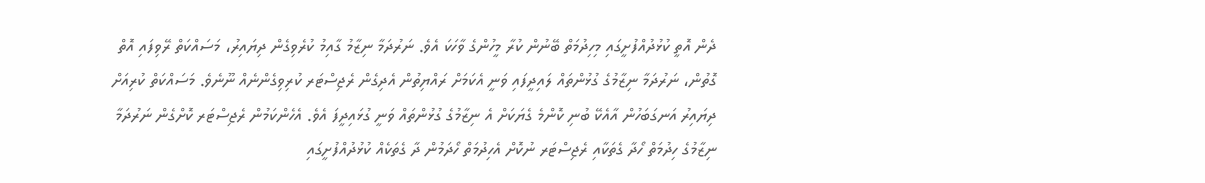ދެން އޮތީ ކުޅުދުއްފުށީގައި މިހިދުމަތް ބޭނުން ކުރާ މީހުންގެ ވާހަކަ އެވެ. ނަރުދަމާ ނިޒާމު ގާއިމު ކުރެވިގެން ދިޔައިރު، މަސައްކަތް ރޭވިފައި އޮތް ގޮތުން، ނަރުދަމާ ނިޒާމުގެ ގުޅުންތައް ލައިދީފައި ވަނީ އެކަމަށް ރައްޔިތުން އެދިގެން ރެޖިސްޓަރ ކުރިވިގެންނެއް ނޫނެވެ. މަސައްކަތް ކުރިއަށް ދިޔައިރު އަނގަބަހުން އާއެކޭ ބުނި ކޮންމެ ގެޔަކަށް އެ ނިޒާމުގެ ގުޅުންތައް ވަނީ ގުޅައިދީފަ އެވެ. އެހެންކަމުން ރެޖިސްޓަރ ކޮށްގެން ނަރުދަމާ ނިޒާމުގެ ހިދުމަތް ހޯދާ ގެތަކާއި ރެޖިސްޓަރ ނުކޮށް އެހިދުމަތް ހޯދަމުން ދާ ގެތަކެއް ކުޅުދުއްފުށީގައި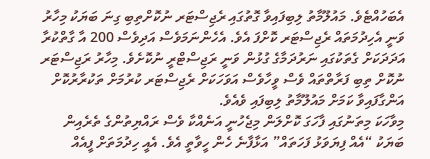އެބަހުއްޓެވެ. މައުލޫމާތު ލިބިފައިވާ ގޮތުގައި ރެޖިސްޓަރ ނުކޮށްތިބި ގިނަ ބަޔަކު މިހާރު ވަނީ އެހިދުމަތައް ރެޖިސްޓަރ ކޮށްފަ އެވެ. އެހެންނަމަވެސް އަދިވެސް 200 އާ ގާތްކުރާ އަދަދަކަށް ގެތަކުގައި ނަރުދަމާގެ ގުޅުން ވަނީ ރަޖިސްޓްރީ ނުކޮށެވެ. މިހާރު ރަޖިސްޓަރ ނުކޮށް ތިބި ފަރާތްތައް ވެސް ވީހާވެސް އަވަހަކަށް ރެޖިސްޓަރ ކުރުމަށް ތަކުރާރުކޮށް އަންގާފައިވާ ކަމަށް މައުލޫމާތު ލިބިފައި ވެއެވެ.
މިވާހަކަ މިތަނުގައި ފާހަގަ ކޮށްލަން މިޖެހުނީ އަނެއްކާ ވެސް ރައްޔިތުންގެ ތެރެއިން ބަޔަކު “އެއް ފިޔަވަޅު ފަހަތައް” އަޅާފާނެ ހެން ހީވާތީ އެވެ. އެއީ ހިދުމަތަށް ފީއެއް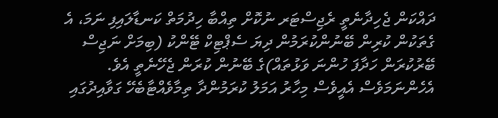ދައްކަން ޖެހިދާނެތީ ރެޖިސްޓަރ ނުކޮށް ތިއްބާ ހިދުމަތް ކަނޑާލައިފި ނަމަ، އެ ގެތަކުން ކުރިން ބޭނުންކުރަމުން ދިޔަ ސެޕްޓިކް ޓޭންކު (ބިމަށް ނަޖިސް ބޭރުކުރަން ހަދާފަ ހުންނަ ވަޅުތައް)ގެ ބޭނުން ކުރަން ޖެހޭނެތީ އެވެ. އެހެންނަމަވެސް އެއީވެސް މިހާރު އަމަލު ކުރަމުންދާ ތިމާވެއްޓާބެހޭ ގަވާއިދުގައި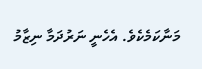މަނާކަމެކެވެ. އެހެނީ ނަރުދަމާ ނިޒާމު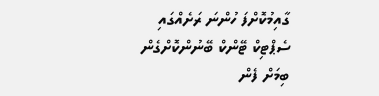ގާއިމުކޮށްފަ ހުންނަ ރަށެއްގައި ސެޕްޓިކް ޓޭންކް ބޭނުންކޮށްގެން ބިމަށް ފެން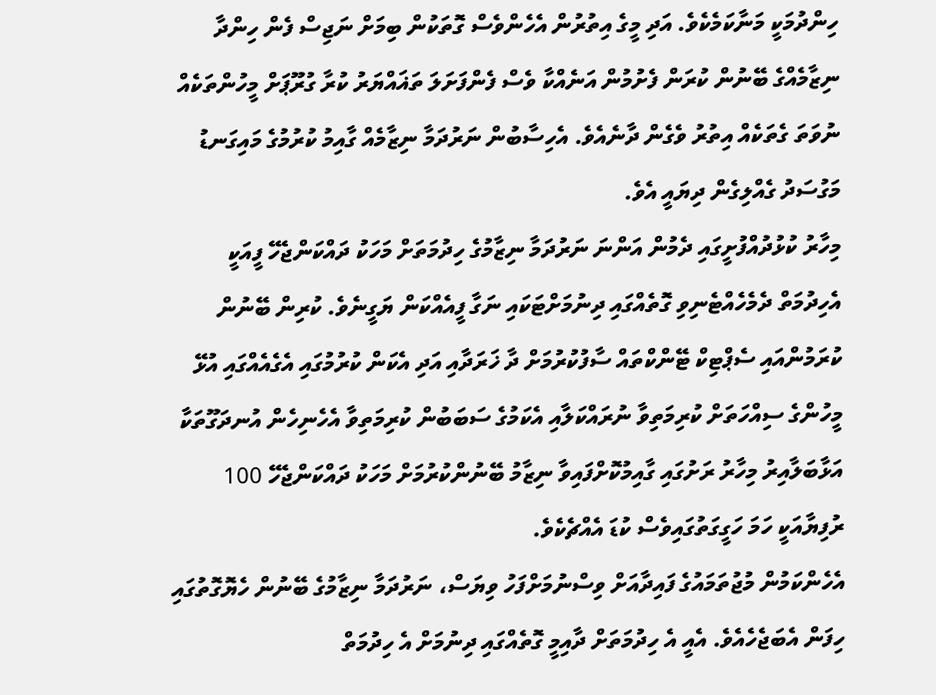ހިންދުމަކީ މަނާކަމެކެވެ. އަދި މީގެ އިތުރުން އެހެންވެސް ގޮތަކުން ބިމަށް ނަޖިސް ފެން ހިންދާ ނިޒާމެއްގެ ބޭނުން ކުރަން ފެށުމުން އަނެއްކާ ވެސް ފެންފަށަލަ ތަޣައްޔަރު ކުރާ ގުރޫޕަށް މީހުންތަކެއް ނުވަތަ ގެތަކެއް އިތުރު ވެގެން ދާނެއެވެ. އެހިސާބުން ނަރުދަމާ ނިޒާމެއް ގާއިމު ކުރުމުގެ މައިގަނޑު މަގުސަދު ގެއްލިގެން ދިޔައީ އެވެ.
މިހާރު ކުޅުދުއްފުށީގައި ދެމުން އަންނަ ނަރުދަމާ ނިޒާމުގެ ހިދުމަތަށް މަހަކު ދައްކަންޖެހޭ ފީއަކީ އެހިދުމަތް ދެމެހެއްޓެނިވި ގޮތެއްގައި ދިނުމަށްޓަކައި ނަގާ ފީއެއްކަން ޔަގީނެވެ. ކުރިން ބޭނުން ކުރަމުންއައި ސެޕްޓިކް ޓޭންކްތައް ސާފުކުރުމަށް ދާ ޚަރަދާއި އަދި އެކަން ކުރުމުގައި އެގެއެއްގައި އުޅޭ މީހުންގެ ސިއްހަތަށް ކުރިމަތިވާ ނުރައްކަލާއި އެކަމުގެ ސަބަބުން ކުރިމަތިވާ އެހެނިހެން އުނދަގޫތަކާ އަޅާބަލާއިރު މިހާރު ރަށުގައި ގާއިމުކޮށްފައިވާ ނިޒާމު ބޭނުންކުރުމަށް މަހަކު ދައްކަންޖެހޭ 100 ރުފިޔާއަކީ ހަމަ ހަގީގަތުގައިވެސް ކުޑަ އެއްޗެކެވެ.
އެހެންކަމުން މުޖުތަމައުގެ ފައިދާއަށް ވިސްނުމަށްފަހު ވިޔަސް، ނަރުދަމާ ނިޒާމުގެ ބޭނުން ހެޔޮގޮތުގައި ހިފަން އެބަޖެހެއެވެ. އެއީ އެ ހިދުމަތަށް ދާއިމީ ގޮތެއްގައި ދިނުމަށް އެ ހިދުމަތް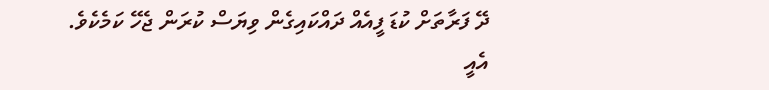ދޭ ފަރާތަށް ކުޑަ ފީއެއް ދައްކައިގެން ވިޔަސް ކުރަން ޖެހޭ ކަމެކެވެ. އެއީ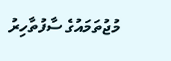މުޖުތަމައުގެ ސާފުތާހިރު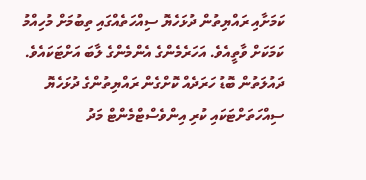ކަމަށާއި ރައްޔިތުން ދުޅަހެޔޮ ސިއްހަތެއްގައި ތިބުމަށް މުހިއްމު ކަމަކަށް ވާތީއެވެ. އަހަރެމެންގެ އެންމެންގެ ލާބަ އަށްޓަކައެވެ. ދައުލަތުން ބޮޑު ހަރަދެއް ކޮށްގެން ރައްޔިތުންގެ ދުޅަހެޔޮ ސިއްހަތަށްޓަކައި ކުރި އިންވެސްޓްމެންޓް މަދު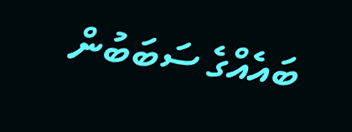ބައެއްގެ ސަބަބުން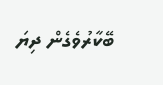ބޭކާރުވެގެން ދިޔަ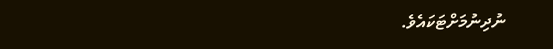ނުދިނުމަށްޓަކައެވެ.